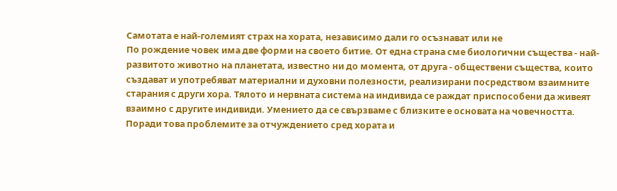Самотата е най-големият страх на хората, независимо дали го осъзнават или не
По рождение човек има две форми на своето битие. От една страна сме биологични същества - най-развитото животно на планетата, известно ни до момента, от друга - обществени същества, които създават и употребяват материални и духовни полезности, реализирани посредством взаимните старания с други хора. Тялото и нервната система на индивида се раждат приспособени да живеят взаимно с другите индивиди. Умението да се свързваме с близките е основата на човечността.
Поради това проблемите за отчуждението сред хората и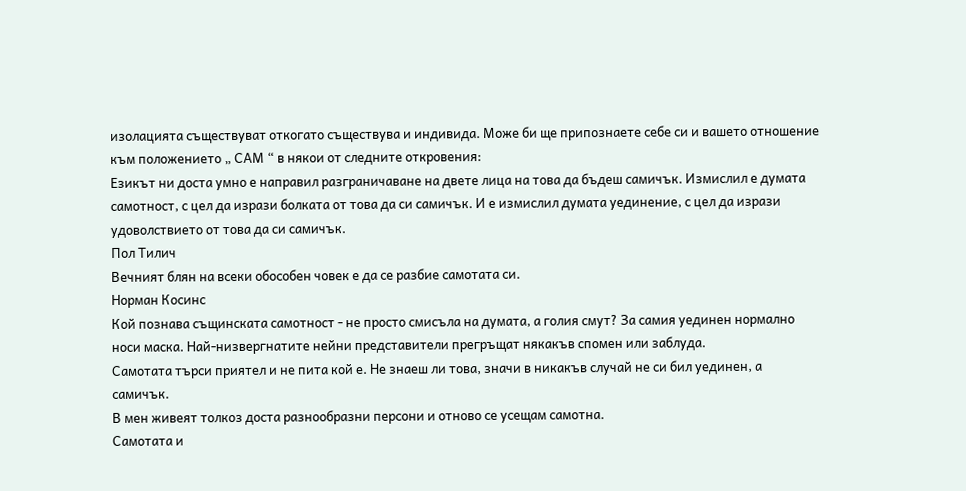изолацията съществуват откогато съществува и индивида. Може би ще припознаете себе си и вашето отношение към положението „ САМ “ в някои от следните откровения:
Езикът ни доста умно е направил разграничаване на двете лица на това да бъдеш самичък. Измислил е думата самотност, с цел да изрази болката от това да си самичък. И е измислил думата уединение, с цел да изрази удоволствието от това да си самичък.
Пол Тилич
Вечният блян на всеки обособен човек е да се разбие самотата си.
Норман Косинс
Кой познава същинската самотност - не просто смисъла на думата, а голия смут? За самия уединен нормално носи маска. Най-низвергнатите нейни представители прегръщат някакъв спомен или заблуда.
Самотата търси приятел и не пита кой е. Не знаеш ли това, значи в никакъв случай не си бил уединен, а самичък.
В мен живеят толкоз доста разнообразни персони и отново се усещам самотна.
Самотата и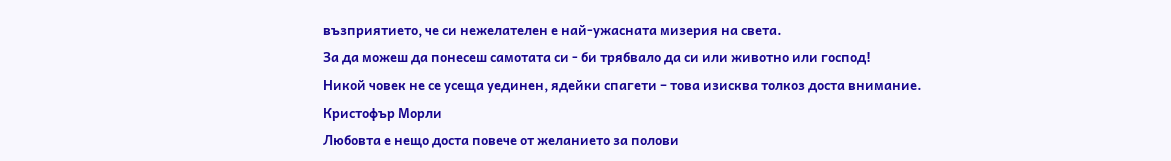възприятието, че си нежелателен е най-ужасната мизерия на света.
За да можеш да понесеш самотата си - би трябвало да си или животно или господ!
Никой човек не се усеща уединен, ядейки спагети – това изисква толкоз доста внимание.
Кристофър Морли
Любовта е нещо доста повече от желанието за полови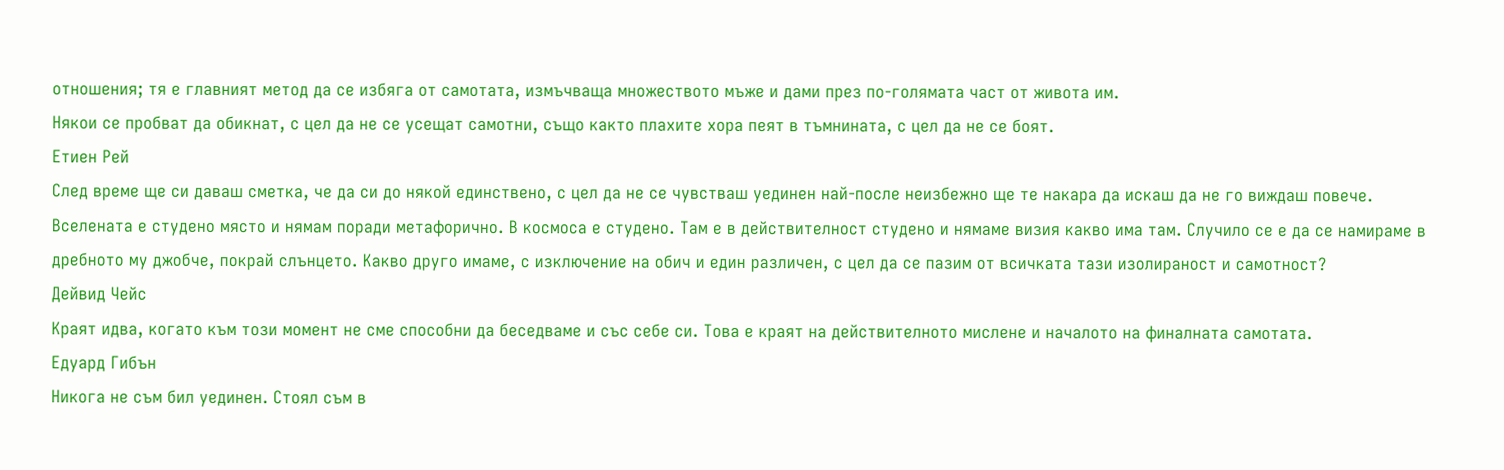отношения; тя е главният метод да се избяга от самотата, измъчваща множеството мъже и дами през по-голямата част от живота им.
Някои се пробват да обикнат, с цел да не се усещат самотни, също както плахите хора пеят в тъмнината, с цел да не се боят.
Етиен Рей
След време ще си даваш сметка, че да си до някой единствено, с цел да не се чувстваш уединен най-после неизбежно ще те накара да искаш да не го виждаш повече.
Вселената е студено място и нямам поради метафорично. В космоса е студено. Там е в действителност студено и нямаме визия какво има там. Случило се е да се намираме в дребното му джобче, покрай слънцето. Какво друго имаме, с изключение на обич и един различен, с цел да се пазим от всичката тази изолираност и самотност?
Дейвид Чейс
Краят идва, когато към този момент не сме способни да беседваме и със себе си. Това е краят на действителното мислене и началото на финалната самотата.
Едуард Гибън
Никога не съм бил уединен. Стоял съм в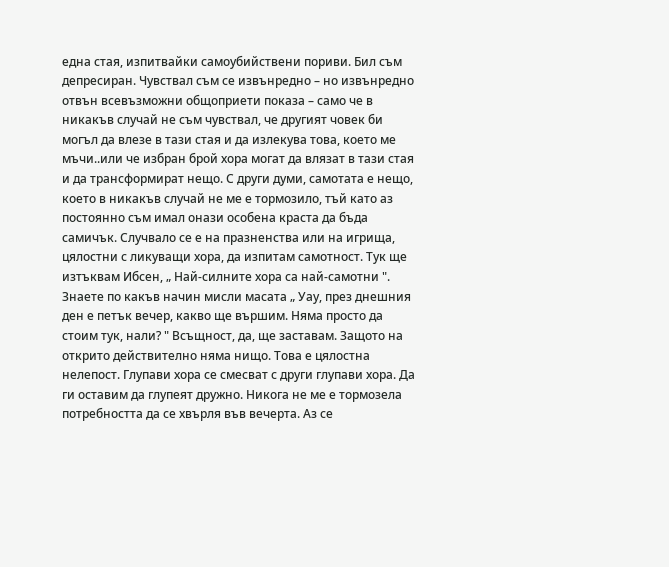една стая, изпитвайки самоубийствени пориви. Бил съм депресиран. Чувствал съм се извънредно – но извънредно отвън всевъзможни общоприети показа – само че в никакъв случай не съм чувствал, че другият човек би могъл да влезе в тази стая и да излекува това, което ме мъчи..или че избран брой хора могат да влязат в тази стая и да трансформират нещо. С други думи, самотата е нещо, което в никакъв случай не ме е тормозило, тъй като аз постоянно съм имал онази особена краста да бъда самичък. Случвало се е на празненства или на игрища, цялостни с ликуващи хора, да изпитам самотност. Тук ще изтъквам Ибсен, „ Най-силните хора са най-самотни ". Знаете по какъв начин мисли масата „ Уау, през днешния ден е петък вечер, какво ще вършим. Няма просто да стоим тук, нали? " Всъщност, да, ще заставам. Защото на открито действително няма нищо. Това е цялостна нелепост. Глупави хора се смесват с други глупави хора. Да ги оставим да глупеят дружно. Никога не ме е тормозела потребността да се хвърля във вечерта. Аз се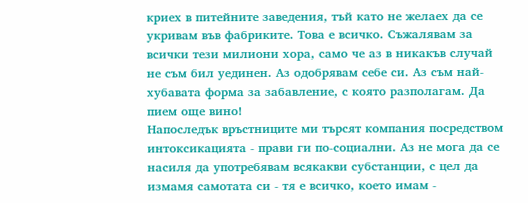криех в питейните заведения, тъй като не желаех да се укривам във фабриките. Това е всичко. Съжалявам за всички тези милиони хора, само че аз в никакъв случай не съм бил уединен. Аз одобрявам себе си. Аз съм най-хубавата форма за забавление, с която разполагам. Да пием още вино!
Напоследък връстниците ми търсят компания посредством интоксикацията - прави ги по-социални. Аз не мога да се насиля да употребявам всякакви субстанции, с цел да измамя самотата си - тя е всичко, което имам -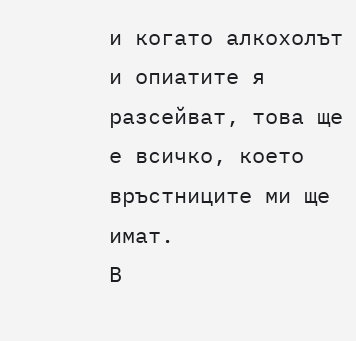и когато алкохолът и опиатите я разсейват, това ще е всичко, което връстниците ми ще имат.
В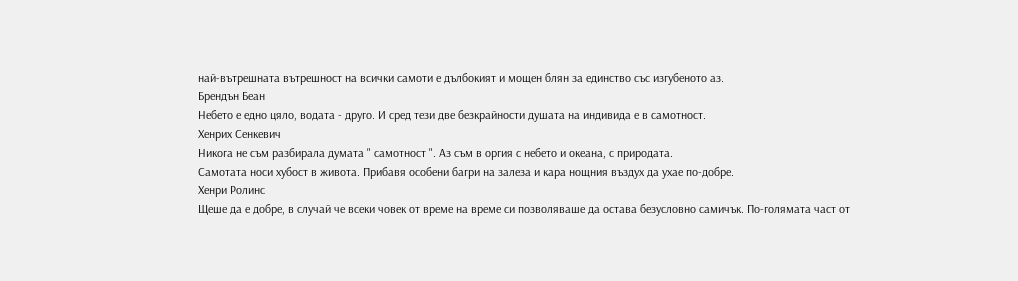най-вътрешната вътрешност на всички самоти е дълбокият и мощен блян за единство със изгубеното аз.
Брендън Беан
Небето е едно цяло, водата - друго. И сред тези две безкрайности душата на индивида е в самотност.
Хенрих Сенкевич
Никога не съм разбирала думата " самотност ". Аз съм в оргия с небето и океана, с природата.
Самотата носи хубост в живота. Прибавя особени багри на залеза и кара нощния въздух да ухае по-добре.
Хенри Ролинс
Щеше да е добре, в случай че всеки човек от време на време си позволяваше да остава безусловно самичък. По-голямата част от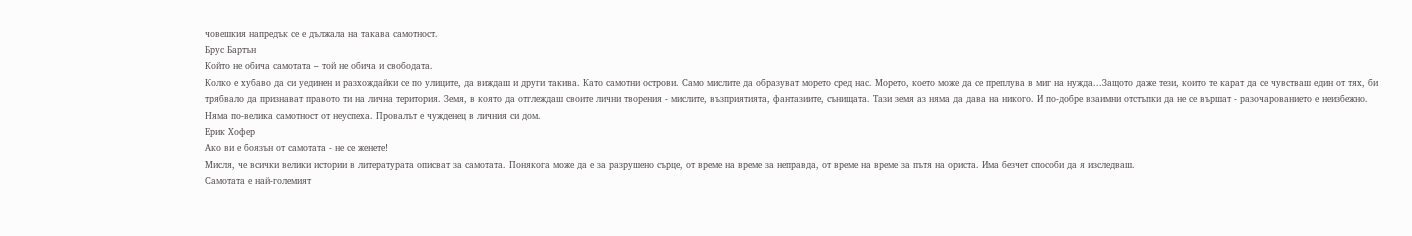човешкия напредък се е дължала на такава самотност.
Брус Бартън
Който не обича самотата – той не обича и свободата.
Колко е хубаво да си уединен и разхождайки се по улиците, да виждаш и други такива. Като самотни острови. Само мислите да образуват морето сред нас. Морето, което може да се преплува в миг на нужда...Защото даже тези, които те карат да се чувстваш един от тях, би трябвало да признават правото ти на лична територия. Земя, в която да отглеждаш своите лични творения - мислите, възприятията, фантазиите, сънищата. Тази земя аз няма да дава на никого. И по-добре взаимни отстъпки да не се вършат - разочарованието е неизбежно.
Няма по-велика самотност от неуспеха. Провалът е чужденец в личния си дом.
Ерик Хофер
Ако ви е боязън от самотата - не се женете!
Мисля, че всички велики истории в литературата описват за самотата. Понякога може да е за разрушено сърце, от време на време за неправда, от време на време за пътя на ориста. Има безчет способи да я изследваш.
Самотата е най-големият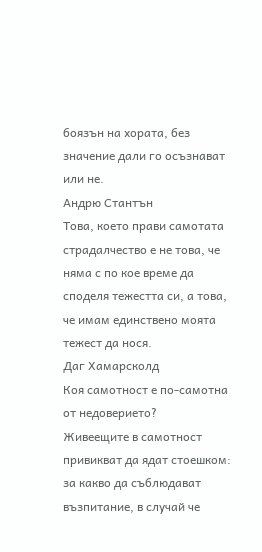боязън на хората, без значение дали го осъзнават или не.
Андрю Стантън
Това, което прави самотата страдалчество е не това, че няма с по кое време да споделя тежестта си, а това, че имам единствено моята тежест да нося.
Даг Хамарсколд
Коя самотност е по-самотна от недоверието?
Живеещите в самотност привикват да ядат стоешком: за какво да съблюдават възпитание, в случай че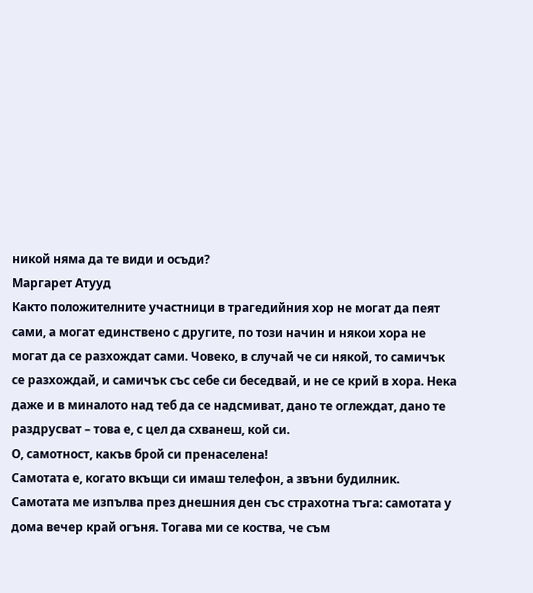никой няма да те види и осъди?
Маргарет Атууд
Както положителните участници в трагедийния хор не могат да пеят сами, а могат единствено с другите, по този начин и някои хора не могат да се разхождат сами. Човеко, в случай че си някой, то самичък се разхождай, и самичък със себе си беседвай, и не се крий в хора. Нека даже и в миналото над теб да се надсмиват, дано те оглеждат, дано те раздрусват – това е, с цел да схванеш, кой си.
О, самотност, какъв брой си пренаселена!
Самотата е, когато вкъщи си имаш телефон, а звъни будилник.
Самотата ме изпълва през днешния ден със страхотна тъга: самотата у дома вечер край огъня. Тогава ми се коства, че съм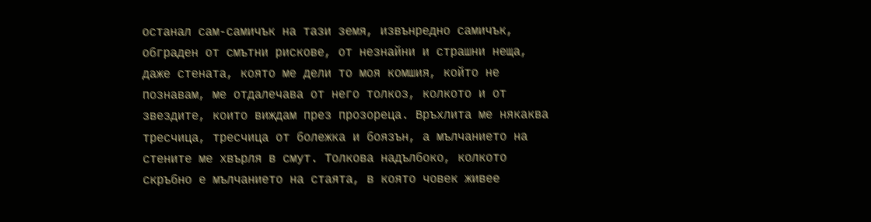останал сам-самичък на тази земя, извънредно самичък, обграден от смътни рискове, от незнайни и страшни неща, даже стената, която ме дели то моя комшия, който не познавам, ме отдалечава от него толкоз, колкото и от звездите, които виждам през прозореца. Връхлита ме някаква тресчица, тресчица от болежка и боязън, а мълчанието на стените ме хвърля в смут. Толкова надълбоко, колкото скръбно е мълчанието на стаята, в която човек живее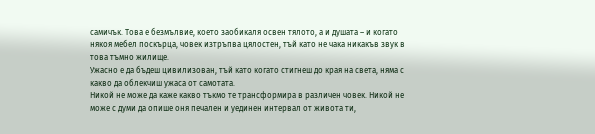самичък. Това е безмълвие, което заобикаля освен тялото, а и душата – и когато някоя мебел поскърца, човек изтръпва цялостен, тъй като не чака никакъв звук в това тъмно жилище.
Ужасно е да бъдеш цивилизован, тъй като когато стигнеш до края на света, няма с какво да облекчиш ужаса от самотата.
Никой не може да каже какво тъкмо те трансформира в различен човек. Никой не може с думи да опише оня печален и уединен интервал от живота ти,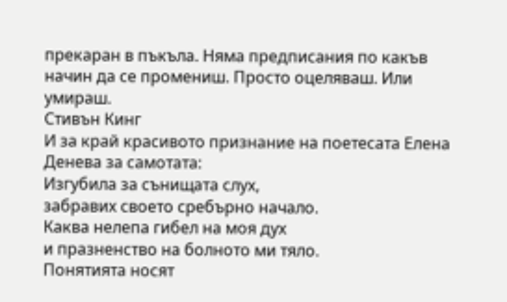прекаран в пъкъла. Няма предписания по какъв начин да се промениш. Просто оцеляваш. Или умираш.
Стивън Кинг
И за край красивото признание на поетесата Елена Денева за самотата:
Изгубила за сънищата слух,
забравих своето сребърно начало.
Каква нелепа гибел на моя дух
и празненство на болното ми тяло.
Понятията носят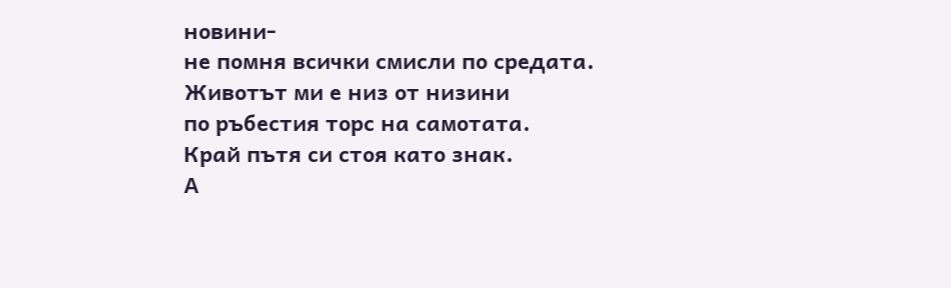новини-
не помня всички смисли по средата.
Животът ми е низ от низини
по ръбестия торс на самотата.
Край пътя си стоя като знак.
А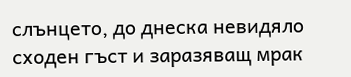слънцето, до днеска невидяло
сходен гъст и заразяващ мрак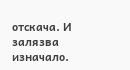отскача. И залязва изначало.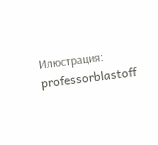Илюстрация: professorblastoff